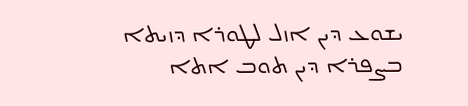ܝܫܘܥ ܕܝܢ ܐܙܠ ܠܛܘܪܐ ܕܙܝܬܐ
ܒܨܦܪܐ ܕܝܢ ܬܘܒ ܐܬܐ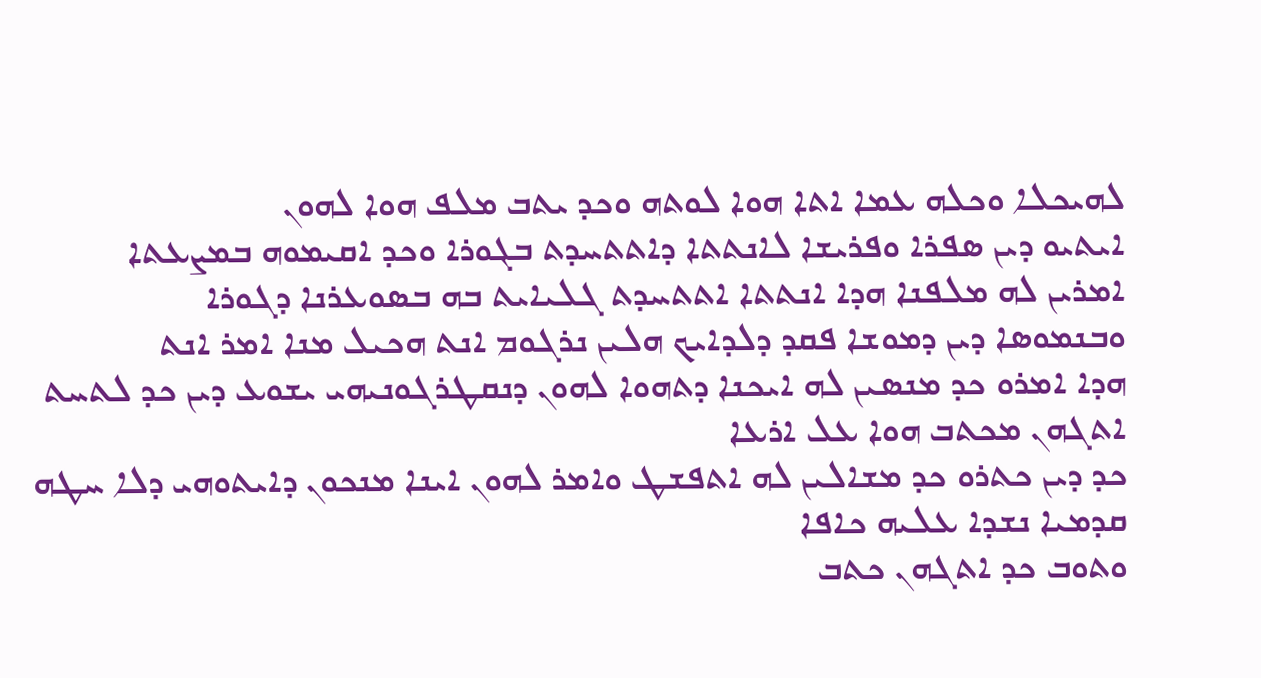ܠܗܝܟܠܐ ܘܟܠܗ ܥܡܐ ܐܬܐ ܗܘܐ ܠܘܬܗ ܘܟܕ ܝܬܒ ܡܠܦ ܗܘܐ ܠܗܘܢ
ܐܝܬܝܘ ܕܝܢ ܤܦܪܐ ܘܦܪܝܫܐ ܠܐܢܬܬܐ ܕܐܬܬܚܕܬ ܒܓܘܪܐ ܘܟܕ ܐܩܝܡܘܗ ܒܡܨܥܬܐ
ܐܡܪܝܢ ܠܗ ܡܠܦܢܐ ܗܕܐ ܐܢܬܬܐ ܐܬܬܚܕܬ ܓܠܝܐܝܬ ܒܗ ܒܤܘܥܪܢܐ ܕܓܘܪܐ
ܘܒܢܡܘܤܐ ܕܝܢ ܕܡܘܫܐ ܦܩܕ ܕܠܕܐܝܟ ܗܠܝܢ ܢܪܓܘܡ ܐܢܬ ܗܟܝܠ ܡܢܐ ܐܡܪ ܐܢܬ
ܗܕܐ ܐܡܪܘ ܟܕ ܡܢܤܝܢ ܠܗ ܐܝܟܢܐ ܕܬܗܘܐ ܠܗܘܢ ܕܢܩܛܪܓܘܢܝܗܝ ܝܫܘܥ ܕܝܢ ܟܕ ܠܬܚܬ ܐܬܓܗܢ ܡܟܬܒ ܗܘܐ ܥܠ ܐܪܥܐ
ܟܕ ܕܝܢ ܟܬܪܘ ܟܕ ܡܫܐܠܝܢ ܠܗ ܐܬܦܫܛ ܘܐܡܪ ܠܗܘܢ ܐܝܢܐ ܡܢܟܘܢ ܕܐܝܬܘܗܝ ܕܠܐ ܚܛܗ ܩܕܡܝܐ ܢܫܕܐ ܥܠܝܗ ܟܐܦܐ
ܘܬܘܒ ܟܕ ܐܬܓܗܢ ܟܬܒ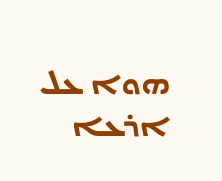ܗܘܐ ܥܠ ܐܪܥܐ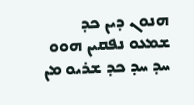ܗܢܘܢ ܕܝܢ ܟܕ ܫܡܥܘ ܢܦܩܝܢ ܗܘܘ ܚܕ ܚܕ ܟܕ ܫܪܝܘ ܡܢ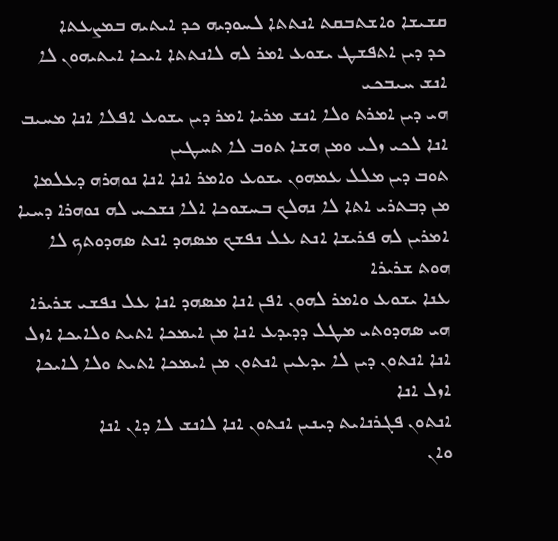ܩܫܝܫܐ ܘܐܫܬܒܩܬ ܐܢܬܬܐ ܠܚܘܕܝܗ ܟܕ ܐܝܬܝܗ ܒܡܨܥܬܐ
ܟܕ ܕܝܢ ܐܬܦܫܛ ܝܫܘܥ ܐܡܪ ܠܗ ܠܐܢܬܬܐ ܐܝܟܐ ܐܝܬܝܗܘܢ ܠܐ ܐܢܫ ܚܝܒܟܝ
ܗܝ ܕܝܢ ܐܡܪܬ ܘܠܐ ܐܢܫ ܡܪܝܐ ܐܡܪ ܕܝܢ ܝܫܘܥ ܐܦܠܐ ܐܢܐ ܡܚܝܒ ܐܢܐ ܠܟܝ ܙܠܝ ܘܡܢ ܗܫܐ ܬܘܒ ܠܐ ܬܚܛܝܢ
ܬܘܒ ܕܝܢ ܡܠܠ ܥܡܗܘܢ ܝܫܘܥ ܘܐܡܪ ܐܢܐ ܐܢܐ ܢܘܗܪܗ ܕܥܠܡܐ ܡܢ ܕܒܬܪܝ ܐܬܐ ܠܐ ܢܗܠܟ ܒܚܫܘܟܐ ܐܠܐ ܢܫܟܚ ܠܗ ܢܘܗܪܐ ܕܚܝܐ
ܐܡܪܝܢ ܠܗ ܦܪܝܫܐ ܐܢܬ ܥܠ ܢܦܫܟ ܡܤܗܕ ܐܢܬ ܤܗܕܘܬܟ ܠܐ ܗܘܬ ܫܪܝܪܐ
ܥܢܐ ܝܫܘܥ ܘܐܡܪ ܠܗܘܢ ܐܦܢ ܐܢܐ ܡܤܗܕ ܐܢܐ ܥܠ ܢܦܫܝ ܫܪܝܪܐ ܗܝ ܤܗܕܘܬܝ ܡܛܠ ܕܕܝܕܥ ܐܢܐ ܡܢ ܐܝܡܟܐ ܐܬܝܬ ܘܠܐܝܟܐ ܐܙܠ ܐܢܐ ܐܢܬܘܢ ܕܝܢ ܠܐ ܝܕܥܝܢ ܐܢܬܘܢ ܡܢ ܐܝܡܟܐ ܐܬܝܬ ܘܠܐ ܠܐܝܟܐ ܐܙܠ ܐܢܐ
ܐܢܬܘܢ ܦܓܪܢܐܝܬ ܕܝܢܝܢ ܐܢܬܘܢ ܐܢܐ ܠܐܢܫ ܠܐ ܕܐܢ ܐܢܐ
ܘܐܢ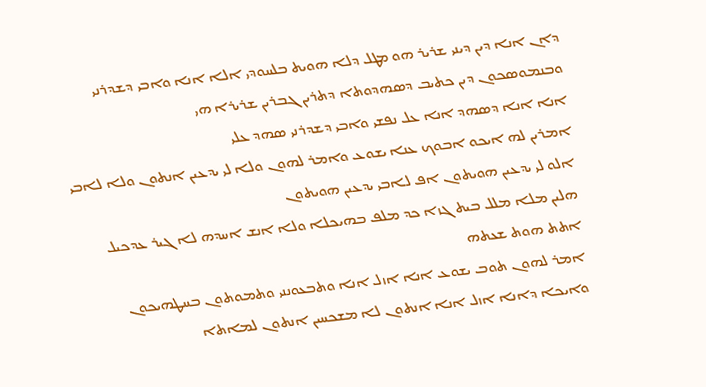ܕܐܢ ܐܢܐ ܕܝܢ ܕܝܢܝ ܫܪܝܪ ܗܘ ܡܛܠ ܕܠܐ ܗܘܝܬ ܒܠܚܘܕܝ ܐܠܐ ܐܢܐ ܘܐܒܝ ܕܫܕܪܢܝ
ܘܒܢܡܘܤܟܘܢ ܕܝܢ ܟܬܝܒ ܕܤܗܕܘܬܐ ܕܬܪܝܢ ܓܒܪܝܢ ܫܪܝܪܐ ܗܝ
ܐܢܐ ܐܢܐ ܕܤܗܕ ܐܢܐ ܥܠ ܢܦܫܝ ܘܐܒܝ ܕܫܕܪܢܝ ܤܗܕ ܥܠܝ
ܐܡܪܝܢ ܠܗ ܐܝܟܘ ܐܒܘܟ ܥܢܐ ܝܫܘܥ ܘܐܡܪ ܠܗܘܢ ܘܠܐ ܠܝ ܝܕܥܝܢ ܐܢܬܘܢ ܘܠܐ ܠܐܒܝ ܐܠܘ ܠܝ ܝܕܥܝܢ ܗܘܝܬܘܢ ܐܦ ܠܐܒܝ ܝܕܥܝܢ ܗܘܝܬܘܢ
ܗܠܝܢ ܡܠܐ ܡܠܠ ܒܝܬ ܓܙܐ ܟܕ ܡܠܦ ܒܗܝܟܠܐ ܘܠܐ ܐܢܫ ܐܚܕܗ ܠܐ ܓܝܪ ܥܕܟܝܠ ܐܬܬ ܗܘܬ ܫܥܬܗ
ܐܡܪ ܠܗܘܢ ܬܘܒ ܝܫܘܥ ܐܢܐ ܐܙܠ ܐܢܐ ܘܬܒܥܘܢܢܝ ܘܬܡܘܬܘܢ ܒܚܛܗܝܟܘܢ ܘܐܝܟܐ ܕܐܢܐ ܐܙܠ ܐܢܐ ܐܢܬܘܢ ܠܐ ܡܫܟܚܝܢ ܐܢܬܘܢ ܠܡܐܬܐ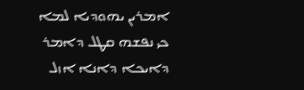ܐܡܪܝܢ ܝܗܘܕܝܐ ܠܡܐ ܟܝ ܢܦܫܗ ܩܛܠ ܕܐܡܪ ܕܐܝܟܐ ܕܐܢܐ ܐܙܠ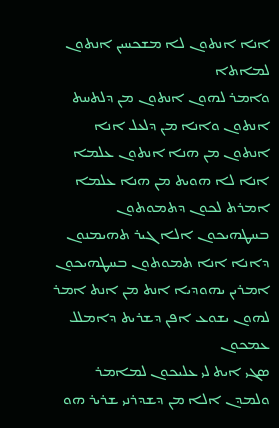ܐܢܐ ܐܢܬܘܢ ܠܐ ܡܫܟܚܝܢ ܐܢܬܘܢ ܠܡܐܬܐ
ܘܐܡܪ ܠܗܘܢ ܐܢܬܘܢ ܡܢ ܕܠܬܚܬ ܐܢܬܘܢ ܘܐܢܐ ܡܢ ܕܠܥܠ ܐܢܐ ܐܢܬܘܢ ܡܢ ܗܢܐ ܐܢܬܘܢ ܥܠܡܐ ܐܢܐ ܠܐ ܗܘܝܬ ܡܢ ܗܢܐ ܥܠܡܐ
ܐܡܪܬ ܠܟܘܢ ܕܬܡܘܬܘܢ ܒܚܛܗܝܟܘܢ ܐܠܐ ܓܝܪ ܬܗܝܡܢܘܢ ܕܐܢܐ ܐܢܐ ܬܡܘܬܘܢ ܒܚܛܗܝܟܘܢ
ܐܡܪܝܢ ܝܗܘܕܝܐ ܐܢܬ ܡܢ ܐܢܬ ܐܡܪ ܠܗܘܢ ܝܫܘܥ ܐܦܢ ܕܫܪܝܬ ܕܐܡܠܠ ܥܡܟܘܢ
ܤܓܝ ܐܝܬ ܠܝ ܥܠܝܟܘܢ ܠܡܐܡܪ ܘܠܡܕܢ ܐܠܐ ܡܢ ܕܫܕܪܢܝ ܫܪܝܪ ܗܘ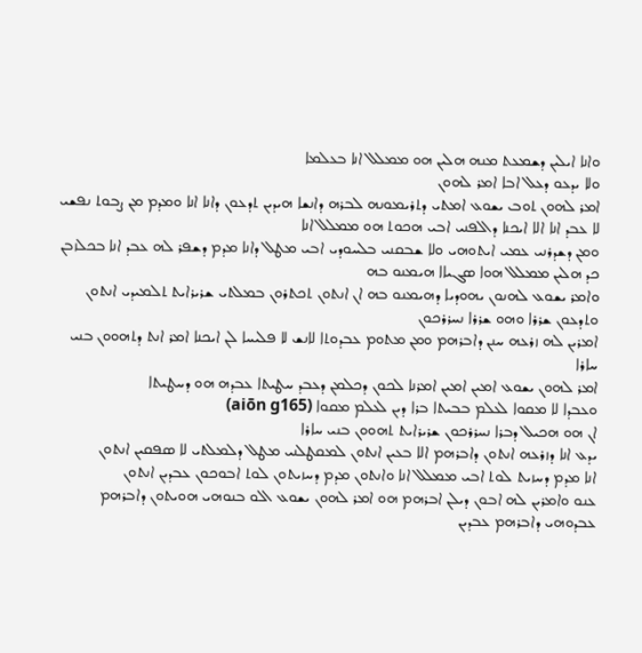ܘܐܢܐ ܐܝܠܝܢ ܕܫܡܥܬ ܡܢܗ ܗܠܝܢ ܗܘ ܡܡܠܠ ܐܢܐ ܒܥܠܡܐ
ܘܠܐ ܝܕܥܘ ܕܥܠ ܐܒܐ ܐܡܪ ܠܗܘܢ
ܐܡܪ ܠܗܘܢ ܬܘܒ ܝܫܘܥ ܐܡܬܝ ܕܬܪܝܡܘܢܗ ܠܒܪܗ ܕܐܢܫܐ ܗܝܕܝܢ ܬܕܥܘܢ ܕܐܢܐ ܐܢܐ ܘܡܕܡ ܡܢ ܨܒܘܬ ܢܦܫܝ ܠܐ ܥܒܕ ܐܢܐ ܐܠܐ ܐܝܟܢܐ ܕܐܠܦܢܝ ܐܒܝ ܗܟܘܬ ܗܘ ܡܡܠܠ ܐܢܐ
ܘܡܢ ܕܫܕܪܢܝ ܥܡܝ ܐܝܬܘܗܝ ܘܠܐ ܫܒܩܢܝ ܒܠܚܘܕܝ ܐܒܝ ܡܛܠ ܕܐܢܐ ܡܕܡ ܕܫܦܪ ܠܗ ܥܒܕ ܐܢܐ ܒܟܠܙܒܢ
ܟܕ ܗܠܝܢ ܡܡܠܠ ܗܘܐ ܤܓܝܐܐ ܗܝܡܢܘ ܒܗ
ܘܐܡܪ ܝܫܘܥ ܠܗܢܘܢ ܝܗܘܕܝܐ ܕܗܝܡܢܘ ܒܗ ܐܢ ܐܢܬܘܢ ܬܟܬܪܘܢ ܒܡܠܬܝ ܫܪܝܪܐܝܬ ܬܠܡܝܕܝ ܐܢܬܘܢ
ܘܬܕܥܘܢ ܫܪܪܐ ܘܗܘ ܫܪܪܐ ܢܚܪܪܟܘܢ
ܐܡܪܝܢ ܠܗ ܙܪܥܗ ܚܢܢ ܕܐܒܪܗܡ ܘܡܢ ܡܬܘܡ ܥܒܕܘܬܐ ܠܐܢܫ ܠܐ ܦܠܝܚܐ ܠܢ ܐܝܟܢܐ ܐܡܪ ܐܢܬ ܕܬܗܘܘܢ ܒܢܝ ܚܐܪܐ
ܐܡܪ ܠܗܘܢ ܝܫܘܥ ܐܡܝܢ ܐܡܝܢ ܐܡܪܢܐ ܠܟܘܢ ܕܟܠܡܢ ܕܥܒܕ ܚܛܝܬܐ ܥܒܕܗ ܗܘ ܕܚܛܝܬܐ
ܘܥܒܕܐ ܠܐ ܡܩܘܐ ܠܥܠܡ ܒܒܝܬܐ ܒܪܐ ܕܝܢ ܠܥܠܡ ܡܩܘܐ (aiōn g165)
ܐܢ ܗܘ ܗܟܝܠ ܕܒܪܐ ܢܚܪܪܟܘܢ ܫܪܝܪܐܝܬ ܬܗܘܘܢ ܒܢܝ ܚܐܪܐ
ܝܕܥ ܐܢܐ ܕܙܪܥܗ ܐܢܬܘܢ ܕܐܒܪܗܡ ܐܠܐ ܒܥܝܢ ܐܢܬܘܢ ܠܡܩܛܠܢܝ ܡܛܠ ܕܠܡܠܬܝ ܠܐ ܤܦܩܝܢ ܐܢܬܘܢ
ܐܢܐ ܡܕܡ ܕܚܙܝܬ ܠܘܬ ܐܒܝ ܡܡܠܠ ܐܢܐ ܘܐܢܬܘܢ ܡܕܡ ܕܚܙܝܬܘܢ ܠܘܬ ܐܒܘܟܘܢ ܥܒܕܝܢ ܐܢܬܘܢ
ܥܢܘ ܘܐܡܪܝܢ ܠܗ ܐܒܘܢ ܕܝܠܢ ܐܒܪܗܡ ܗܘ ܐܡܪ ܠܗܘܢ ܝܫܘܥ ܐܠܘ ܒܢܘܗܝ ܗܘܝܬܘܢ ܕܐܒܪܗܡ ܥܒܕܘܗܝ ܕܐܒܪܗܡ ܥܒܕܝܢ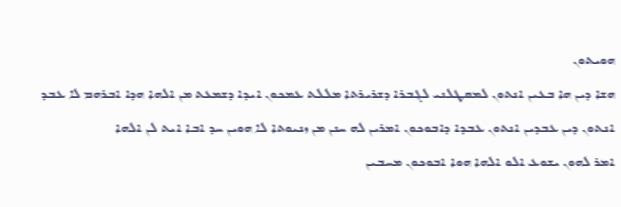ܗܘܝܬܘܢ
ܗܫܐ ܕܝܢ ܗܐ ܒܥܝܢ ܐܢܬܘܢ ܠܡܩܛܠܢܝ ܠܓܒܪܐ ܕܫܪܝܪܬܐ ܡܠܠܬ ܥܡܟܘܢ ܐܝܕܐ ܕܫܡܥܬ ܡܢ ܐܠܗܐ ܗܕܐ ܐܒܪܗܡ ܠܐ ܥܒܕ
ܐܢܬܘܢ ܕܝܢ ܥܒܕܝܢ ܐܢܬܘܢ ܥܒܕܐ ܕܐܒܘܟܘܢ ܐܡܪܝܢ ܠܗ ܚܢܢ ܡܢ ܙܢܝܘܬܐ ܠܐ ܗܘܝܢ ܚܕ ܐܒܐ ܐܝܬ ܠܢ ܐܠܗܐ
ܐܡܪ ܠܗܘܢ ܝܫܘܥ ܐܠܘ ܐܠܗܐ ܗܘܐ ܐܒܘܟܘܢ ܡܚܒܝܢ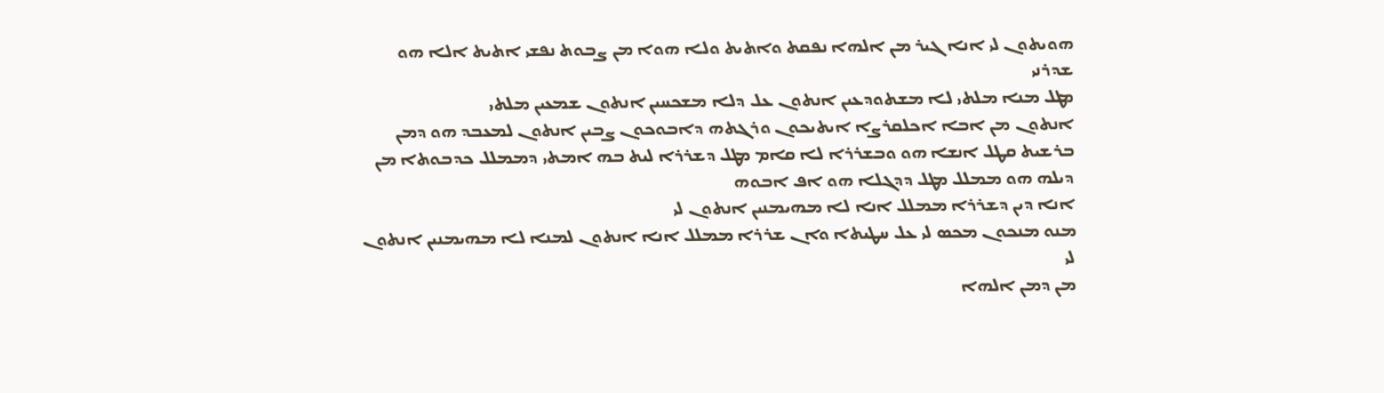ܗܘܝܬܘܢ ܠܝ ܐܢܐ ܓܝܪ ܡܢ ܐܠܗܐ ܢܦܩܬ ܘܐܬܝܬ ܘܠܐ ܗܘܐ ܡܢ ܨܒܘܬ ܢܦܫܝ ܐܬܝܬ ܐܠܐ ܗܘ ܫܕܪܢܝ
ܡܛܠ ܡܢܐ ܡܠܬܝ ܠܐ ܡܫܬܘܕܥܝܢ ܐܢܬܘܢ ܥܠ ܕܠܐ ܡܫܟܚܝܢ ܐܢܬܘܢ ܫܡܥܝܢ ܡܠܬܝ
ܐܢܬܘܢ ܡܢ ܐܒܐ ܐܟܠܩܪܨܐ ܐܝܬܝܟܘܢ ܘܪܓܬܗ ܕܐܒܘܟܘܢ ܨܒܝܢ ܐܢܬܘܢ ܠܡܥܒܕ ܗܘ ܕܡܢ ܒܪܫܝܬ ܩܛܠ ܐܢܫܐ ܗܘ ܘܒܫܪܪܐ ܠܐ ܩܐܡ ܡܛܠ ܕܫܪܪܐ ܠܝܬ ܒܗ ܐܡܬܝ ܕܡܡܠܠ ܟܕܒܘܬܐ ܡܢ ܕܝܠܗ ܗܘ ܡܡܠܠ ܡܛܠ ܕܕܓܠܐ ܗܘ ܐܦ ܐܒܘܗ
ܐܢܐ ܕܝܢ ܕܫܪܪܐ ܡܡܠܠ ܐܢܐ ܠܐ ܡܗܝܡܢܝܢ ܐܢܬܘܢ ܠܝ
ܡܢܘ ܡܢܟܘܢ ܡܟܤ ܠܝ ܥܠ ܚܛܝܬܐ ܘܐܢ ܫܪܪܐ ܡܡܠܠ ܐܢܐ ܐܢܬܘܢ ܠܡܢܐ ܠܐ ܡܗܝܡܢܝܢ ܐܢܬܘܢ ܠܝ
ܡܢ ܕܡܢ ܐܠܗܐ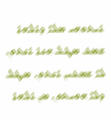ܐܝܬܘܗܝ ܡܠܐ ܕܐܠܗܐ ܫܡܥ ܡܛܠ ܗܢܐ ܐܢܬܘܢ ܠܐ ܫܡܥܝܢ ܐܢܬܘܢ ܡܛܠ ܕܠܐ ܗܘܝܬܘܢ ܡܢ ܐܠܗܐ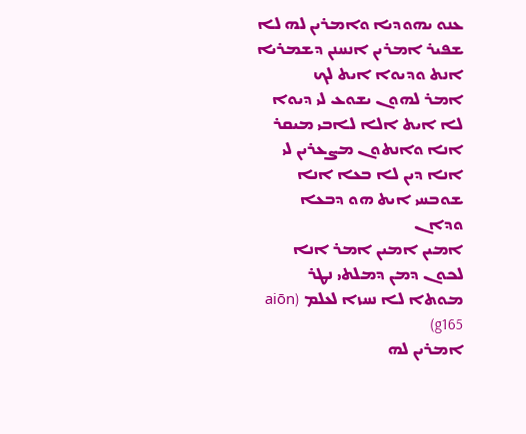ܥܢܘ ܝܗܘܕܝܐ ܘܐܡܪܝܢ ܠܗ ܠܐ ܫܦܝܪ ܐܡܪܝܢ ܐܢܚܢܢ ܕܫܡܪܝܐ ܐܢܬ ܘܕܝܘܐ ܐܝܬ ܠܟ
ܐܡܪ ܠܗܘܢ ܝܫܘܥ ܠܝ ܕܝܘܐ ܠܐ ܐܝܬ ܐܠܐ ܠܐܒܝ ܡܝܩܪ ܐܢܐ ܘܐܢܬܘܢ ܡܨܥܪܝܢ ܠܝ
ܐܢܐ ܕܝܢ ܠܐ ܒܥܐ ܐܢܐ ܫܘܒܚܝ ܐܝܬ ܗܘ ܕܒܥܐ ܘܕܐܢ
ܐܡܝܢ ܐܡܝܢ ܐܡܪ ܐܢܐ ܠܟܘܢ ܕܡܢ ܕܡܠܬܝ ܢܛܪ ܡܘܬܐ ܠܐ ܢܚܙܐ ܠܥܠܡ (aiōn g165)
ܐܡܪܝܢ ܠܗ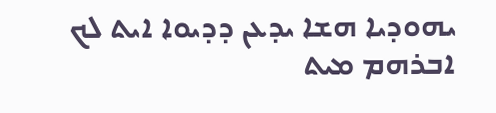ܝܗܘܕܝܐ ܗܫܐ ܝܕܥܢ ܕܕܝܘܐ ܐܝܬ ܠܟ ܐܒܪܗܡ ܡܝܬ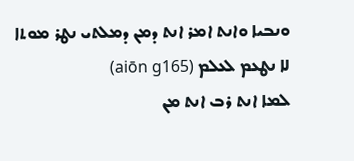ܘܢܒܝܐ ܘܐܢܬ ܐܡܪ ܐܢܬ ܕܡܢ ܕܡܠܬܝ ܢܛܪ ܡܘܬܐ ܠܐ ܢܛܥܡ ܠܥܠܡ (aiōn g165)
ܠܡܐ ܐܢܬ ܪܒ ܐܢܬ ܡܢ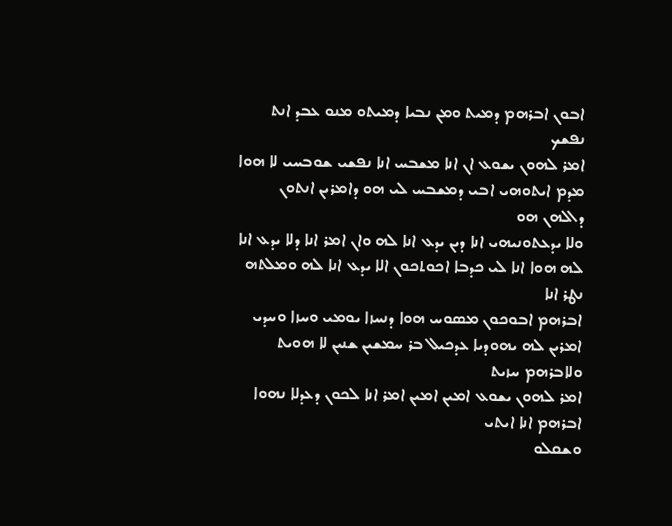ܐܒܘܢ ܐܒܪܗܡ ܕܡܝܬ ܘܡܢ ܢܒܝܐ ܕܡܝܬܘ ܡܢܘ ܥܒܕ ܐܢܬ ܢܦܫܟ
ܐܡܪ ܠܗܘܢ ܝܫܘܥ ܐܢ ܐܢܐ ܡܫܒܚ ܐܢܐ ܢܦܫܝ ܫܘܒܚܝ ܠܐ ܗܘܐ ܡܕܡ ܐܝܬܘܗܝ ܐܒܝ ܕܡܫܒܚ ܠܝ ܗܘ ܕܐܡܪܝܢ ܐܢܬܘܢ ܕܐܠܗܢ ܗܘ
ܘܠܐ ܝܕܥܬܘܢܝܗܝ ܐܢܐ ܕܝܢ ܝܕܥ ܐܢܐ ܠܗ ܘܐܢ ܐܡܪ ܐܢܐ ܕܠܐ ܝܕܥ ܐܢܐ ܠܗ ܗܘܐ ܐܢܐ ܠܝ ܟܕܒܐ ܐܟܘܬܟܘܢ ܐܠܐ ܝܕܥ ܐܢܐ ܠܗ ܘܡܠܬܗ ܢܛܪ ܐܢܐ
ܐܒܪܗܡ ܐܒܘܟܘܢ ܡܤܘܚ ܗܘܐ ܕܢܚܙܐ ܝܘܡܝ ܘܚܙܐ ܘܚܕܝ
ܐܡܪܝܢ ܠܗ ܝܗܘܕܝܐ ܥܕܟܝܠ ܒܪ ܚܡܫܝܢ ܫܢܝܢ ܠܐ ܗܘܝܬ ܘܠܐܒܪܗܡ ܚܙܝܬ
ܐܡܪ ܠܗܘܢ ܝܫܘܥ ܐܡܝܢ ܐܡܝܢ ܐܡܪ ܐܢܐ ܠܟܘܢ ܕܥܕܠܐ ܢܗܘܐ ܐܒܪܗܡ ܐܢܐ ܐܝܬܝ
ܘܫܩܠܘ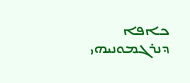ܟܐܦܐ ܕܢܪܓܡܘܢܝܗܝ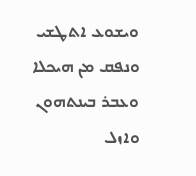ܘܝܫܘܥ ܐܬܛܫܝ ܘܢܦܩ ܡܢ ܗܝܟܠܐ ܘܥܒܪ ܒܝܢܬܗܘܢ ܘܐܙܠ